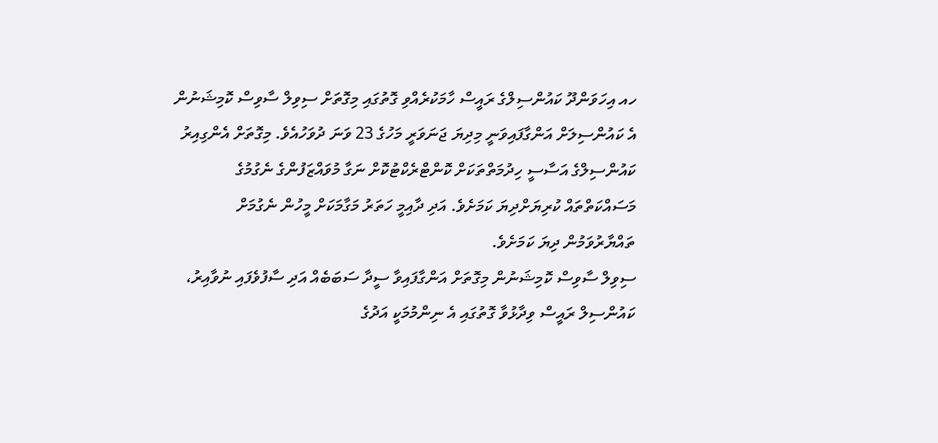ހއ އިހަވަންދޫ ކައުންސިލްގެ ރައީސް ހާމަކުރެއްވި ގޮތުގައި މިގޮތަށް ސިވިލް ސާވިސް ކޮމިޝަނުން އެ ކައުންސިލަށް އަންގާފައިވަނީ މިދިޔަ ޖަނަވަރީ މަހުގެ 23 ވަނަ ދުވަހުއެވެ. މިގޮތަށް އެންގިއިރު ކައުންސިލްގެ އަސާސީ ހިދުމަތްތަކަށް ކޮންޓްރެކްޓުކޮށް ނަގާ މުވައްޒަފުންގެ ނެގުމުގެ މަސައްކަތްތައް ކުރިޔަށްދިޔަ ކަމަށެވެ. އަދި ދާއިމީ ހަތަރު މަގާމަކަށް މީހުން ނެގުމަށް ތައްޔާރުވަމުން ދިޔަ ކަމަށެވެ.
ސިވިލް ސާވިސް ކޮމިޝަނުން މިގޮތަށް އަންގާފައިވާ ސީދާ ސަބަބެއް އަދި ސާފުވެފައި ނުވާއިރު، ކައުންސިލް ރައީސް ވިދާޅުވާ ގޮތުގައި އެ ނިންމުމަކީ އަދުގެ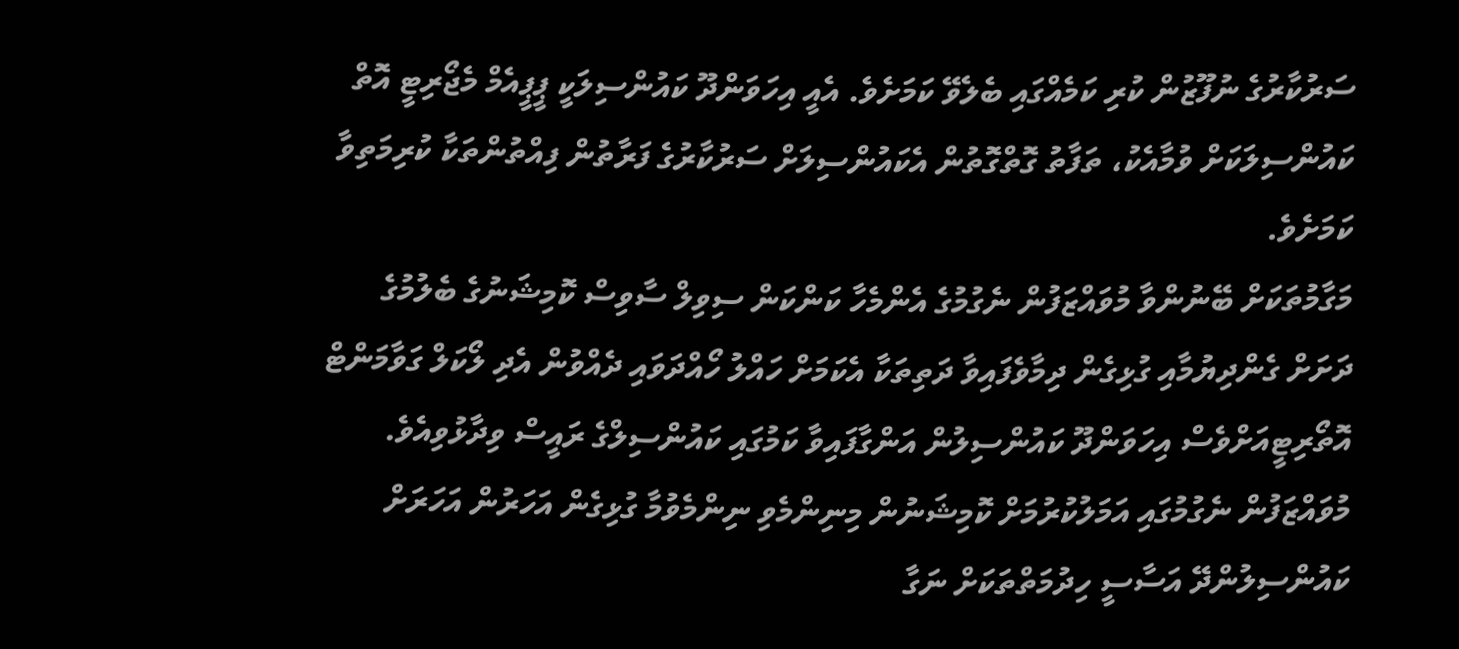ސަރުކާރުގެ ނުފޫޒުން ކުރި ކަމެއްގައި ބެލެވޭ ކަމަށެވެ. އެއީ އިހަވަންދޫ ކައުންސިލަކީ ޕީޕީއެމް މެޖޯރިޓީ އޮތް ކައުންސިލަކަށް ވުމާއެކު، ތަފާތު ގޮތްގޮތުން އެކައުންސިލަށް ސަރުކާރުގެ ފަރާތުން ފިއްތުންތަކާ ކުރިމަތިވާ ކަމަށެވެ.
މަގާމުތަކަށް ބޭނުންވާ މުވައްޒަފުން ނެގުމުގެ އެންމެހާ ކަންކަން ސިވިލް ސާވިސް ކޮމިޝަނުގެ ބެލުމުގެ ދަށަށް ގެންދިޔުމާއި ގުޅިގެން ދިމާވެފައިވާ ދަތިތަކާ އެކަމަށް ހައްލު ހޯއްދަވައި ދެއްވުން އެދި ލޯކަލް ގަވާމަންޓް އޮތޯރިޓީއަށްވެސް އިހަވަންދޫ ކައުންސިލުން އަންގާފައިވާ ކަމުގައި ކައުންސިލްގެ ރައީސް ވިދާޅުވިއެވެ.
މުވައްޒަފުން ނެގުމުގައި އަމަލުކުރުމަށް ކޮމިޝަނުން މިނިންމެވި ނިންމެވުމާ ގުޅިގެން އަހަރުން އަހަރަށް ކައުންސިލުންދޭ އަސާސީ ހިދުމަތްތަކަށް ނަގާ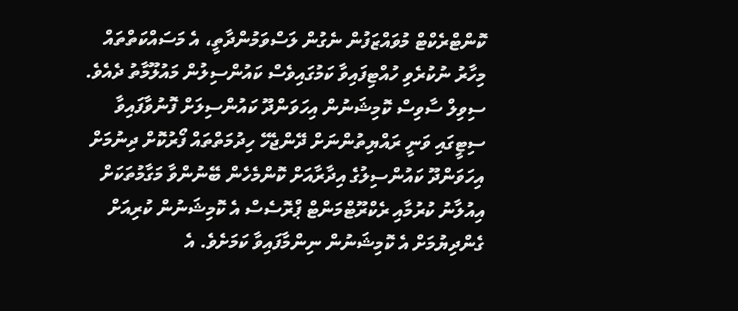ކޮންޓްރެކްޓް މުވައްޒަފުން ނެގުން ލަސްވަމުންދާތީ، އެ މަސައްކަތްތައް މިހާރު ނުކުރެވި ހުއްޓިފައިވާ ކަމުގައިވެސް ކައުންސިލުން މައުލޫމާތު ދެއެވެ.
ސިވިލް ސާވިސް ކޮމިޝަނުން އިހަވަންދޫ ކައުންސިލަށް ފޮނުވާފައިވާ ސިޓީގައި ވަނީ ރައްޔިތުންނަށް ދޭންޖެހޭ ހިދުމަތްތައް ފޯރުކޮށް ދިނުމަށް އިހަވަންދޫ ކައުންސިލުގެ އިދާރާއަށް ކޮންމެހެން ބޭނުންވާ މަގާމުތަކަށް އިއުލާނު ކުރުމާއި ރެކްރޫޓްމަންޓް ޕްރޮސެސް އެ ކޮމިޝަނުން ކުރިއަށް ގެންދިޔުމަށް އެ ކޮމިޝަނުން ނިންމާފައިވާ ކަމަށެވެ. އެ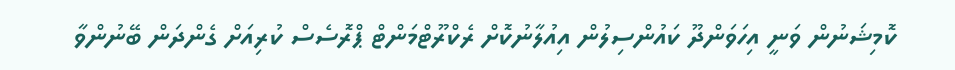ކޮމިޝަނުން ވަނީ އިހަވަންދޫ ކައުންސިލުން އިއުލާނުކޮށް ރެކްރޫޓްމަންޓް ޕްރޮސެސް ކުރިއަށް ގެންދަން ބޭނުންވާ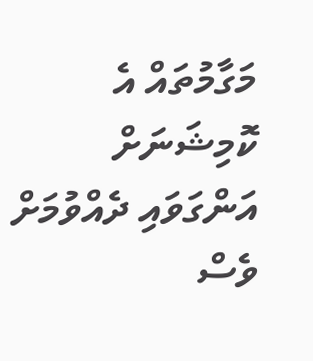މަގާމުތައް އެ ކޮމިޝަނަށް އަންގަވައި ދެއްވުމަށް ވެސް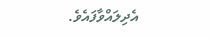އެދިލައްވާފައެވެ.